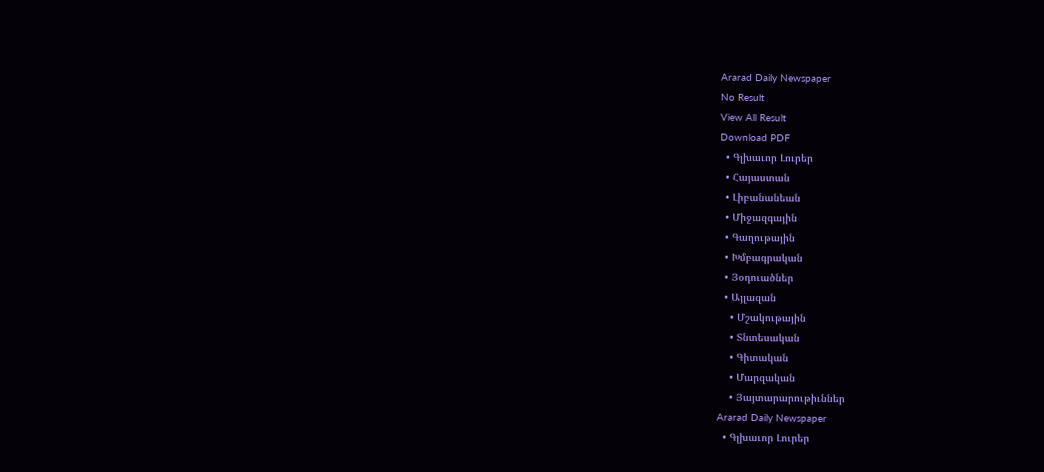Ararad Daily Newspaper
No Result
View All Result
Download PDF
  • Գլխաւոր Լուրեր
  • Հայաստան
  • Լիբանանեան
  • Միջազգային
  • Գաղութային
  • Խմբագրական
  • Յօդուածներ
  • Այլազան
    • Մշակութային
    • Տնտեսական
    • Գիտական
    • Մարզական
    • Յայտարարութիւններ
Ararad Daily Newspaper
  • Գլխաւոր Լուրեր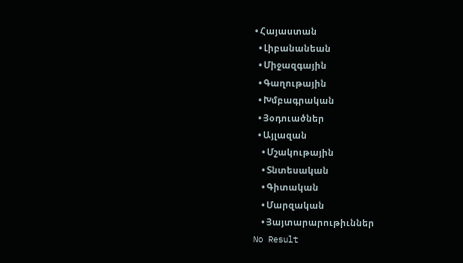• Հայաստան
  • Լիբանանեան
  • Միջազգային
  • Գաղութային
  • Խմբագրական
  • Յօդուածներ
  • Այլազան
    • Մշակութային
    • Տնտեսական
    • Գիտական
    • Մարզական
    • Յայտարարութիւններ
No Result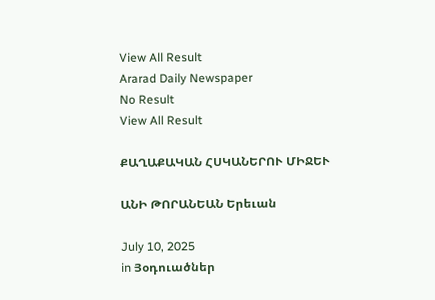View All Result
Ararad Daily Newspaper
No Result
View All Result

ՔԱՂԱՔԱԿԱՆ ՀՍԿԱՆԵՐՈՒ ՄԻՋԵՒ

ԱՆԻ ԹՈՐԱՆԵԱՆ Երեւան

July 10, 2025
in Յօդուածներ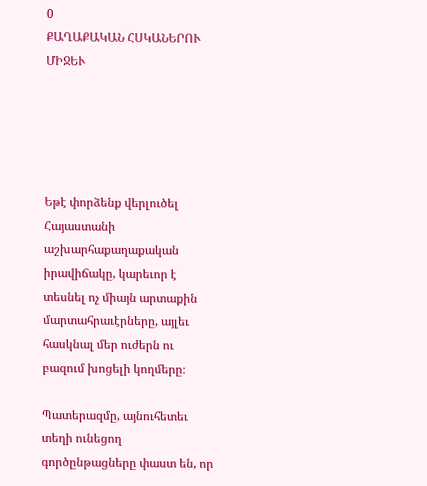0
ՔԱՂԱՔԱԿԱՆ ՀՍԿԱՆԵՐՈՒ ՄԻՋԵՒ





Եթէ փորձենք վերլուծել Հայաստանի աշխարհաքաղաքական իրավիճակը, կարեւոր է տեսնել ոչ միայն արտաքին մարտահրաւէրները, այլեւ հասկնալ մեր ուժերն ու բազում խոցելի կողմերը։

Պատերազմը, այնուհետեւ տեղի ունեցող գործընթացները փաստ են, որ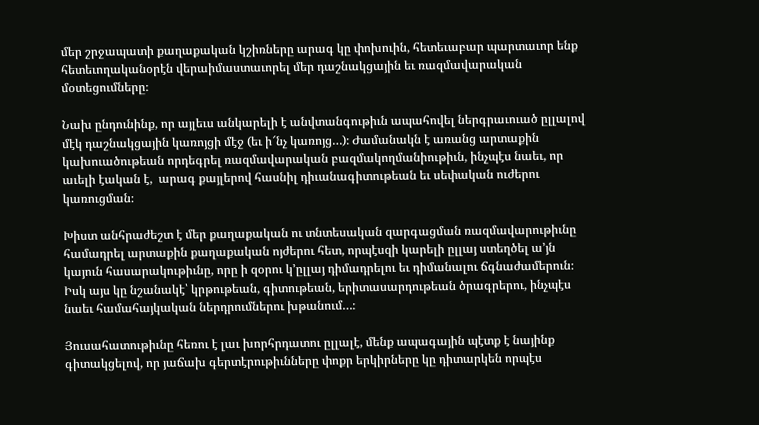մեր շրջապատի քաղաքական կշիռները արագ կը փոխուին, հետեւաբար պարտաւոր ենք հետեւողականօրէն վերաիմաստաւորել մեր դաշնակցային եւ ռազմավարական մօտեցումները։

Նախ ընդունինք, որ այլեւս անկարելի է անվտանգութիւն ապահովել ներգրաւուած ըլլալով մէկ դաշնակցային կառոյցի մէջ (եւ ի՜նչ կառոյց…)։ Ժամանակն է առանց արտաքին կախուածութեան որդեգրել ռազմավարական բազմակողմանիութիւն, ինչպէս նաեւ, որ աւելի էական է,  արագ քայլերով հասնիլ դիւանագիտութեան եւ սեփական ուժերու կառուցման։

Խիստ անհրաժեշտ է մեր քաղաքական ու տնտեսական զարգացման ռազմավարութիւնը համադրել արտաքին քաղաքական ոյժերու հետ, որպէսզի կարելի ըլլայ ստեղծել ա’յն կայուն հասարակութիւնը, որը ի զօրու կ’ըլլայ դիմադրելու եւ դիմանալու ճգնաժամերուն։ Իսկ այս կը նշանակէ՝ կրթութեան, գիտութեան, երիտասարդութեան ծրագրերու, ինչպէս նաեւ համահայկական ներդրումներու խթանում…։

Յուսահատութիւնը հեռու է լաւ խորհրդատու ըլլալէ, մենք ապագային պէտք է նայինք գիտակցելով, որ յաճախ գերտէրութիւնները փոքր երկիրները կը դիտարկեն որպէս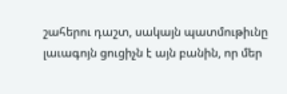շահերու դաշտ, սակայն պատմութիւնը լաւագոյն ցուցիչն է այն բանին, որ մեր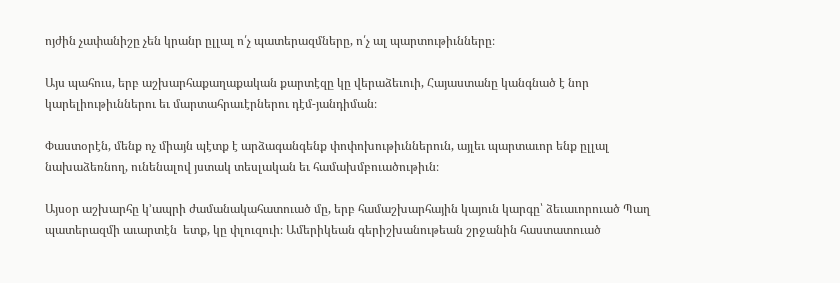ոյժին չափանիշը չեն կրանր ըլլալ ո՛չ պատերազմները, ո՛չ ալ պարտութիւնները։

Այս պահուս, երբ աշխարհաքաղաքական քարտէզը կը վերաձեւուի, Հայաստանը կանգնած է նոր կարելիութիւններու եւ մարտահրաւէրներու դէմ-յանդիման։

Փաստօրէն, մենք ոչ միայն պէտք է արձագանգենք փոփոխութիւններուն, այլեւ պարտաւոր ենք ըլլալ նախաձեռնող, ունենալով յստակ տեսլական եւ համախմբուածութիւն։

Այսօր աշխարհը կ’ապրի ժամանակահատուած մը, երբ համաշխարհային կայուն կարգը՝ ձեւաւորուած Պաղ պատերազմի աւարտէն  ետք, կը փլուզուի։ Ամերիկեան գերիշխանութեան շրջանին հաստատուած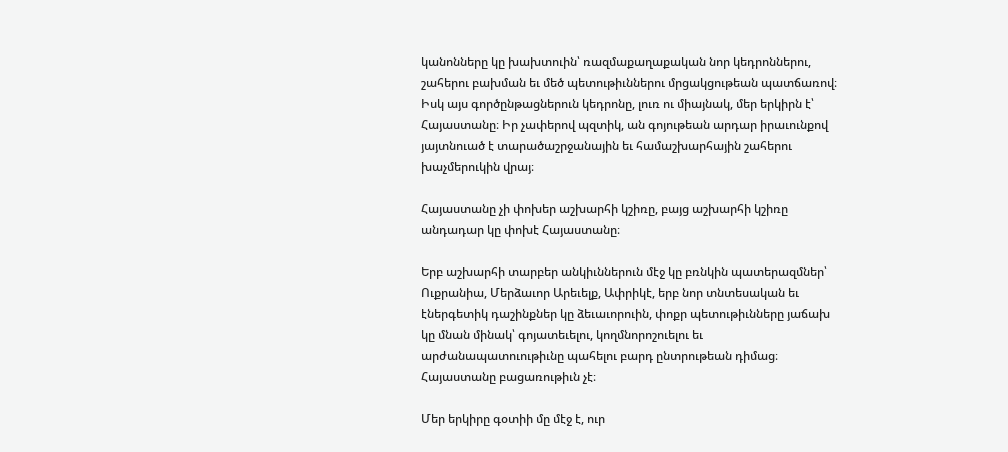կանոնները կը խախտուին՝ ռազմաքաղաքական նոր կեդրոններու, շահերու բախման եւ մեծ պետութիւններու մրցակցութեան պատճառով։ Իսկ այս գործընթացներուն կեդրոնը, լուռ ու միայնակ, մեր երկիրն է՝ Հայաստանը։ Իր չափերով պզտիկ, ան գոյութեան արդար իրաւունքով յայտնուած է տարածաշրջանային եւ համաշխարհային շահերու խաչմերուկին վրայ։

Հայաստանը չի փոխեր աշխարհի կշիռը, բայց աշխարհի կշիռը անդադար կը փոխէ Հայաստանը։

Երբ աշխարհի տարբեր անկիւններուն մէջ կը բռնկին պատերազմներ՝ Ուքրանիա, Մերձաւոր Արեւելք, Ափրիկէ, երբ նոր տնտեսական եւ էներգետիկ դաշինքներ կը ձեւաւորուին, փոքր պետութիւնները յաճախ կը մնան մինակ՝ գոյատեւելու, կողմնորոշուելու եւ արժանապատուութիւնը պահելու բարդ ընտրութեան դիմաց։ Հայաստանը բացառութիւն չէ։

Մեր երկիրը գօտիի մը մէջ է, ուր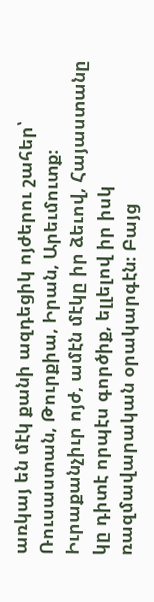առկայ են մէկ քանի ազդեցիկ ոյժերու շահեր՝ Ռուսաստան, Թուրքիա, Իրան, Արեւմուտք։ Իւրաքանչիւր ոյժ, ամէն մէկը իր ձեւով, Հայաստանը կը դիտէ որպէս գործիք, ելլելով իր իսկ ռազմավարական օրակարգէն։ Բայց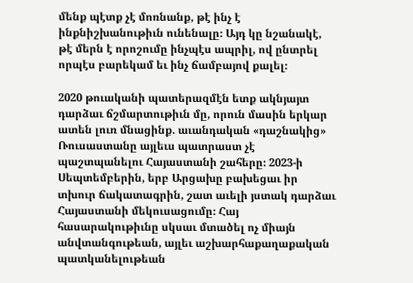մենք պէտք չէ մոռնանք, թէ ինչ է ինքնիշխանութիւն ունենալը։ Այդ կը նշանակէ, թէ մերն է որոշումը ինչպէս ապրիլ, ով ընտրել որպէս բարեկամ եւ ինչ ճամբայով քալել։

2020 թուականի պատերազմէն ետք ակնյայտ դարձաւ ճշմարտութիւն մը, որուն մասին երկար ատեն լուռ մնացինք. աւանդական «դաշնակից» Ռուսաստանը այլեւս պատրաստ չէ պաշտպանելու Հայաստանի շահերը։ 2023-ի Սեպտեմբերին, երբ Արցախը բախեցաւ իր տխուր ճակատագրին, շատ աւելի յստակ դարձաւ Հայաստանի մեկուսացումը։ Հայ հասարակութիւնը սկսաւ մտածել ոչ միայն անվտանգութեան, այլեւ աշխարհաքաղաքական պատկանելութեան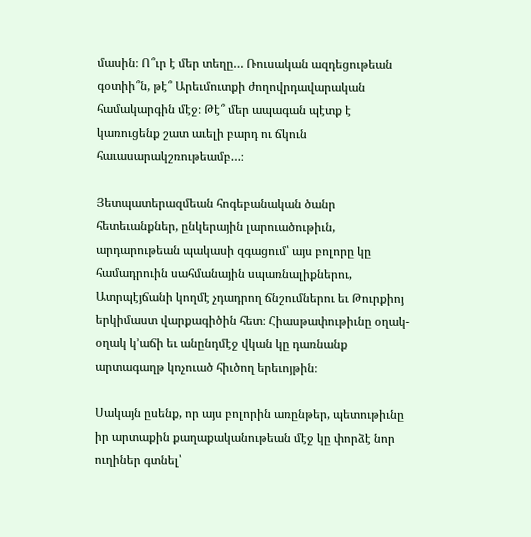մասին։ Ո՞ւր է մեր տեղը… Ռուսական ազդեցութեան գօտիի՞ն, թէ՞ Արեւմուտքի ժողովրդավարական համակարգին մէջ։ Թէ՞ մեր ապագան պէտք է կառուցենք շատ աւելի բարդ ու ճկուն հաւասարակշռութեամբ…։

Յետպատերազմեան հոգեբանական ծանր հետեւանքներ, ընկերային լարուածութիւն, արդարութեան պակասի զգացում՝ այս բոլորը կը համադրուին սահմանային սպառնալիքներու, Ատրպէյճանի կողմէ չդադրող ճնշումներու եւ Թուրքիոյ երկիմաստ վարքագիծին հետ։ Հիասթափութիւնը օղակ-օղակ կ’աճի եւ անընդմէջ վկան կը դառնանք արտագաղթ կոչուած հիւծող երեւոյթին։

Սակայն ըսենք, որ այս բոլորին առընթեր, պետութիւնը իր արտաքին քաղաքականութեան մէջ կը փորձէ նոր ուղիներ գտնել՝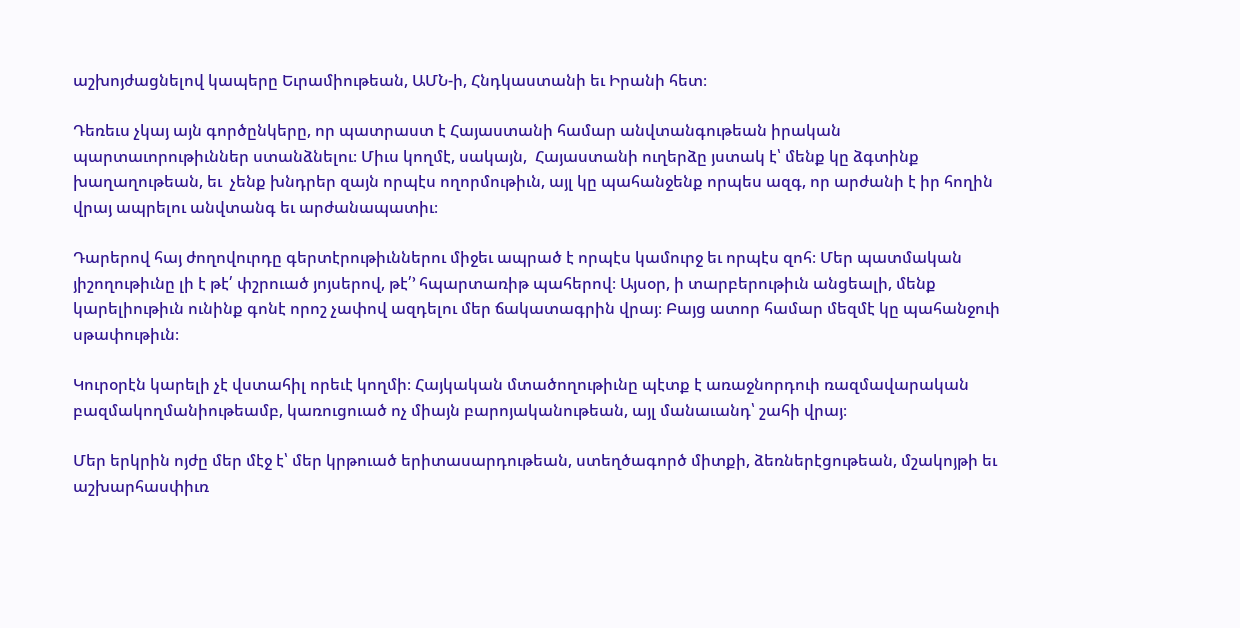աշխոյժացնելով կապերը Եւրամիութեան, ԱՄՆ-ի, Հնդկաստանի եւ Իրանի հետ։

Դեռեւս չկայ այն գործընկերը, որ պատրաստ է Հայաստանի համար անվտանգութեան իրական պարտաւորութիւններ ստանձնելու։ Միւս կողմէ, սակայն,  Հայաստանի ուղերձը յստակ է՝ մենք կը ձգտինք խաղաղութեան, եւ  չենք խնդրեր զայն որպէս ողորմութիւն, այլ կը պահանջենք որպես ազգ, որ արժանի է իր հողին վրայ ապրելու անվտանգ եւ արժանապատիւ։

Դարերով հայ ժողովուրդը գերտէրութիւններու միջեւ ապրած է որպէս կամուրջ եւ որպէս զոհ։ Մեր պատմական յիշողութիւնը լի է թէ՛ փշրուած յոյսերով, թէ՛’ հպարտառիթ պահերով։ Այսօր, ի տարբերութիւն անցեալի, մենք կարելիութիւն ունինք գոնէ որոշ չափով ազդելու մեր ճակատագրին վրայ։ Բայց ատոր համար մեզմէ կը պահանջուի սթափութիւն։

Կուրօրէն կարելի չէ վստահիլ որեւէ կողմի։ Հայկական մտածողութիւնը պէտք է առաջնորդուի ռազմավարական բազմակողմանիութեամբ, կառուցուած ոչ միայն բարոյականութեան, այլ մանաւանդ՝ շահի վրայ։

Մեր երկրին ոյժը մեր մէջ է՝ մեր կրթուած երիտասարդութեան, ստեղծագործ միտքի, ձեռներէցութեան, մշակոյթի եւ աշխարհասփիւռ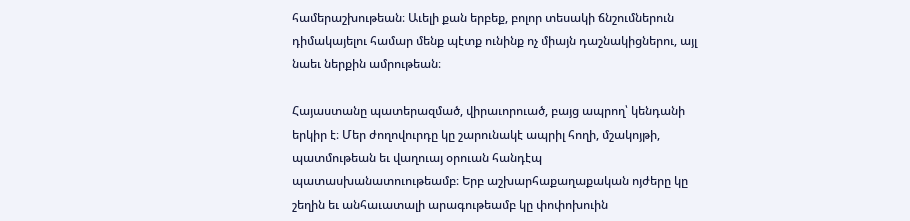համերաշխութեան։ Աւելի քան երբեք, բոլոր տեսակի ճնշումներուն դիմակայելու համար մենք պէտք ունինք ոչ միայն դաշնակիցներու, այլ նաեւ ներքին ամրութեան։

Հայաստանը պատերազմած, վիրաւորուած, բայց ապրող՝ կենդանի երկիր է։ Մեր ժողովուրդը կը շարունակէ ապրիլ հողի, մշակոյթի, պատմութեան եւ վաղուայ օրուան հանդէպ պատասխանատուութեամբ։ Երբ աշխարհաքաղաքական ոյժերը կը շեղին եւ անհաւատալի արագութեամբ կը փոփոխուին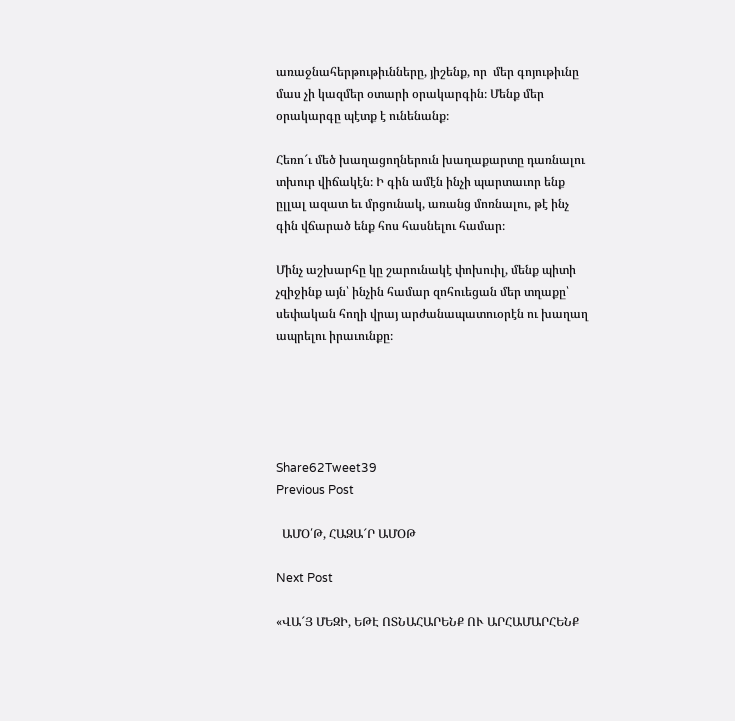առաջնահերթութիւնները, յիշենք, որ  մեր գոյութիւնը մաս չի կազմեր օտարի օրակարգին։ Մենք մեր օրակարգը պէտք է ունենանք։

Հեռո՜ւ մեծ խաղացողներուն խաղաքարտը դառնալու տխուր վիճակէն։ Ի գին ամէն ինչի պարտաւոր ենք ըլլալ ազատ եւ մրցունակ, առանց մոռնալու, թէ ինչ գին վճարած ենք հոս հասնելու համար։

Մինչ աշխարհը կը շարունակէ փոխուիլ, մենք պիտի  չզիջինք այն՝ ինչին համար զոհուեցան մեր տղաքը՝ սեփական հողի վրայ արժանապատուօրէն ու խաղաղ ապրելու իրաւունքը։





Share62Tweet39
Previous Post

  ԱՄՕ՛Թ, ՀԱԶԱ՜Ր ԱՄՕԹ

Next Post

«ՎԱ՜Յ ՄԵԶԻ, ԵԹԷ ՈՏՆԱՀԱՐԵՆՔ ՈՒ ԱՐՀԱՄԱՐՀԵՆՔ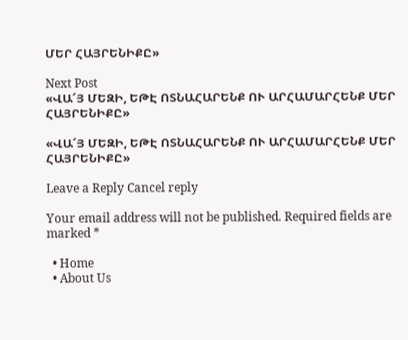ՄԵՐ ՀԱՅՐԵՆԻՔԸ»

Next Post
«ՎԱ՜Յ ՄԵԶԻ, ԵԹԷ ՈՏՆԱՀԱՐԵՆՔ ՈՒ ԱՐՀԱՄԱՐՀԵՆՔ ՄԵՐ ՀԱՅՐԵՆԻՔԸ»

«ՎԱ՜Յ ՄԵԶԻ, ԵԹԷ ՈՏՆԱՀԱՐԵՆՔ ՈՒ ԱՐՀԱՄԱՐՀԵՆՔ ՄԵՐ ՀԱՅՐԵՆԻՔԸ»

Leave a Reply Cancel reply

Your email address will not be published. Required fields are marked *

  • Home
  • About Us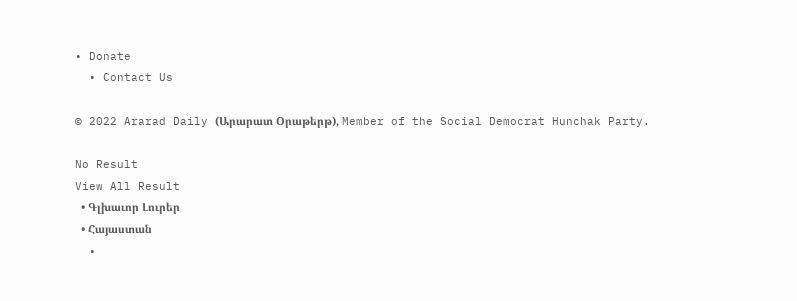• Donate
  • Contact Us

© 2022 Ararad Daily (Արարատ Օրաթերթ), Member of the Social Democrat Hunchak Party.

No Result
View All Result
  • Գլխաւոր Լուրեր
  • Հայաստան
  •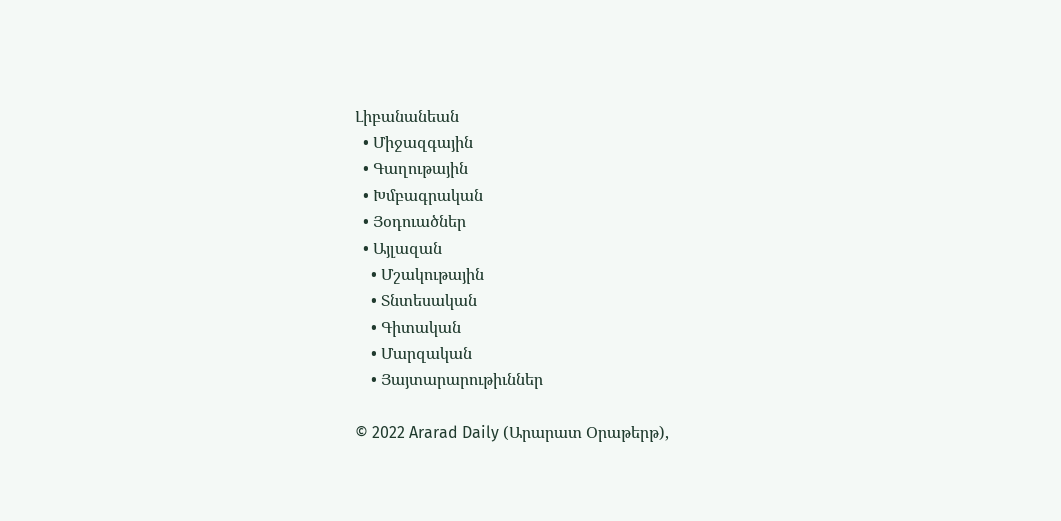Լիբանանեան
  • Միջազգային
  • Գաղութային
  • Խմբագրական
  • Յօդուածներ
  • Այլազան
    • Մշակութային
    • Տնտեսական
    • Գիտական
    • Մարզական
    • Յայտարարութիւններ

© 2022 Ararad Daily (Արարատ Օրաթերթ),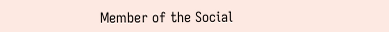Member of the Social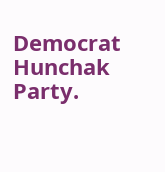Democrat Hunchak Party.